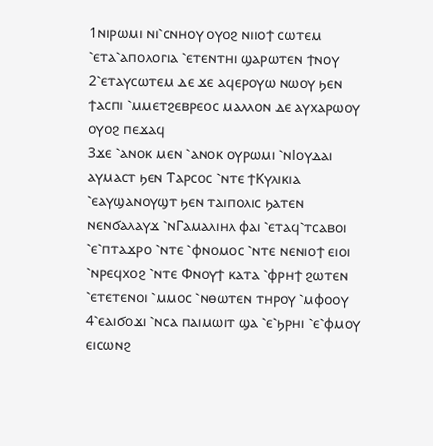1ⲛⲓⲣⲱⲙⲓ ⲛⲓ⳿ⲥⲛⲏⲟⲩ ⲟⲩⲟϩ ⲛⲓⲓⲟϯ ⲥⲱⲧⲉⲙ ⳿ⲉⲧⲁ⳿ⲁⲡⲟⲗⲟⲅⲓⲁ ⳿ⲉⲧⲉⲛⲧⲏⲓ ϣⲁⲣⲱⲧⲉⲛ ϯⲛⲟⲩ
2⳿ⲉⲧⲁⲩⲥⲱⲧⲉⲙ ⲇⲉ ϫⲉ ⲁϥⲉⲣⲟⲩⲱ ⲛⲱⲟⲩ ϧⲉⲛ ϯⲁⲥⲡⲓ ⳿ⲙⲙⲉⲧϩⲉⲃⲣⲉⲟⲥ ⲙⲁⲗⲗⲟⲛ ⲇⲉ ⲁⲩⲭⲁⲣⲱⲟⲩ ⲟⲩⲟϩ ⲡⲉϫⲁϥ
3ϫⲉ ⳿ⲁⲛⲟⲕ ⲙⲉⲛ ⳿ⲁⲛⲟⲕ ⲟⲩⲣⲱⲙⲓ ⳿ⲛⲒⲟⲩⲇⲁⲓ ⲁⲩⲙⲁⲥⲧ ϧⲉⲛ Ⲧⲁⲣⲥⲟⲥ ⳿ⲛⲧⲉ ϯⲔⲩⲗⲓⲕⲓⲁ ⳿ⲉⲁⲩϣⲁⲛⲟⲩϣⲧ ϧⲉⲛ ⲧⲁⲓⲡⲟⲗⲓⲥ ϧⲁⲧⲉⲛ ⲛⲉⲛϭⲁⲗⲁⲩϫ ⳿ⲛⲄⲁⲙⲁⲗⲓⲏⲗ ⲫⲁⲓ ⳿ⲉⲧⲁϥ⳿ⲧⲥⲁⲃⲟⲓ ⳿ⲉ⳿ⲡⲧⲁϫⲣⲟ ⳿ⲛⲧⲉ ⳿ⲫⲛⲟⲙⲟⲥ ⳿ⲛⲧⲉ ⲛⲉⲛⲓⲟϯ ⲉⲓⲟⲓ ⳿ⲛⲣⲉϥⲭⲟϩ ⳿ⲛⲧⲉ Ⲫⲛⲟⲩϯ ⲕⲁⲧⲁ ⳿ⲫⲣⲏϯ ϩⲱⲧⲉⲛ ⳿ⲉⲧⲉⲧⲉⲛⲟⲓ ⳿ⲙⲙⲟⲥ ⳿ⲛⲑⲱⲧⲉⲛ ⲧⲏⲣⲟⲩ ⳿ⲙⲫⲟⲟⲩ
4⳿ⲉⲁⲓϭⲟϫⲓ ⳿ⲛⲥⲁ ⲡⲁⲓⲙⲱⲓⲧ ϣⲁ ⳿ⲉ⳿ϧⲣⲏⲓ ⳿ⲉ⳿ⲫⲙⲟⲩ ⲉⲓⲥⲱⲛϩ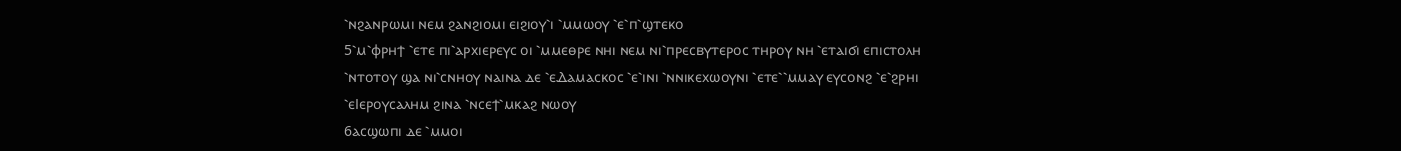⳿ⲛϩⲁⲛⲣⲱⲙⲓ ⲛⲉⲙ ϩⲁⲛϩⲓⲟⲙⲓ ⲉⲓϩⲓⲟⲩ⳿ⲓ ⳿ⲙⲙⲱⲟⲩ ⳿ⲉ⳿ⲡ⳿ϣⲧⲉⲕⲟ
5⳿ⲙ⳿ⲫⲣⲏϯ ⳿ⲉⲧⲉ ⲡⲓ⳿ⲁⲣⲭⲓⲉⲣⲉⲩⲥ ⲟⲓ ⳿ⲙⲙⲉⲑⲣⲉ ⲛⲏⲓ ⲛⲉⲙ ⲛⲓ⳿ⲡⲣⲉⲥⲃⲩⲧⲉⲣⲟⲥ ⲧⲏⲣⲟⲩ ⲛⲏ ⳿ⲉⲧⲁⲓϭⲓ ⲉⲡⲓⲥⲧⲟⲗⲏ ⳿ⲛⲧⲟⲧⲟⲩ ϣⲁ ⲛⲓ⳿ⲥⲛⲏⲟⲩ ⲛⲁⲓⲛⲁ ⲇⲉ ⳿ⲉⲆⲁⲙⲁⲥⲕⲟⲥ ⳿ⲉ⳿ⲓⲛⲓ ⳿ⲛⲛⲓⲕⲉⲭⲱⲟⲩⲛⲓ ⳿ⲉⲧⲉ⳿⳿ⲙⲙⲁⲩ ⲉⲩⲥⲟⲛϩ ⳿ⲉ⳿ϩⲣⲏⲓ ⳿ⲉⲒⲉⲣⲟⲩⲥⲁⲗⲏⲙ ϩⲓⲛⲁ ⳿ⲛⲥⲉϯ⳿ⲙⲕⲁϩ ⲛⲱⲟⲩ
6ⲁⲥϣⲱⲡⲓ ⲇⲉ ⳿ⲙⲙⲟⲓ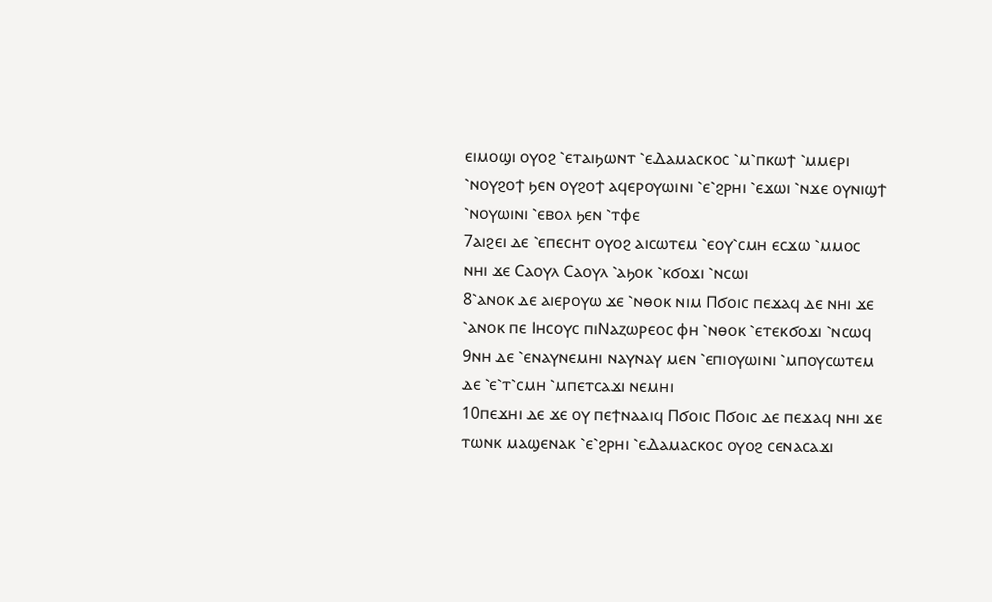ⲉⲓⲙⲟϣⲓ ⲟⲩⲟϩ ⳿ⲉⲧⲁⲓϧⲱⲛⲧ ⳿ⲉⲆⲁⲙⲁⲥⲕⲟⲥ ⳿ⲙ⳿ⲡⲕⲱϯ ⳿ⲙⲙⲉⲣⲓ ⳿ⲛⲟⲩϩⲟϯ ϧⲉⲛ ⲟⲩϩⲟϯ ⲁϥⲉⲣⲟⲩⲱⲓⲛⲓ ⳿ⲉ⳿ϩⲣⲏⲓ ⳿ⲉϫⲱⲓ ⳿ⲛϫⲉ ⲟⲩⲛⲓϣϯ ⳿ⲛⲟⲩⲱⲓⲛⲓ ⳿ⲉⲃⲟⲗ ϧⲉⲛ ⳿ⲧⲫⲉ
7ⲁⲓϩⲉⲓ ⲇⲉ ⳿ⲉⲡⲉⲥⲏⲧ ⲟⲩⲟϩ ⲁⲓⲥⲱⲧⲉⲙ ⳿ⲉⲟⲩ⳿ⲥⲙⲏ ⲉⲥϫⲱ ⳿ⲙⲙⲟⲥ ⲛⲏⲓ ϫⲉ Ⲥⲁⲟⲩⲗ Ⲥⲁⲟⲩⲗ ⳿ⲁϧⲟⲕ ⳿ⲕϭⲟϫⲓ ⳿ⲛⲥⲱⲓ
8⳿ⲁⲛⲟⲕ ⲇⲉ ⲁⲓⲉⲣⲟⲩⲱ ϫⲉ ⳿ⲛⲑⲟⲕ ⲛⲓⲙ Ⲡϭⲟⲓⲥ ⲡⲉϫⲁϥ ⲇⲉ ⲛⲏⲓ ϫⲉ ⳿ⲁⲛⲟⲕ ⲡⲉ Ⲓⲏⲥⲟⲩⲥ ⲡⲓⲚⲁⲍⲱⲣⲉⲟⲥ ⲫⲏ ⳿ⲛⲑⲟⲕ ⳿ⲉⲧⲉⲕϭⲟϫⲓ ⳿ⲛⲥⲱϥ
9ⲛⲏ ⲇⲉ ⳿ⲉⲛⲁⲩⲛⲉⲙⲏⲓ ⲛⲁⲩⲛⲁⲩ ⲙⲉⲛ ⳿ⲉⲡⲓⲟⲩⲱⲓⲛⲓ ⳿ⲙⲡⲟⲩⲥⲱⲧⲉⲙ ⲇⲉ ⳿ⲉ⳿ⲧ⳿ⲥⲙⲏ ⳿ⲙⲡⲉⲧⲥⲁϫⲓ ⲛⲉⲙⲏⲓ
10ⲡⲉϫⲏⲓ ⲇⲉ ϫⲉ ⲟⲩ ⲡⲉϯⲛⲁⲁⲓϥ Ⲡϭⲟⲓⲥ Ⲡϭⲟⲓⲥ ⲇⲉ ⲡⲉϫⲁϥ ⲛⲏⲓ ϫⲉ ⲧⲱⲛⲕ ⲙⲁϣⲉⲛⲁⲕ ⳿ⲉ⳿ϩⲣⲏⲓ ⳿ⲉⲆⲁⲙⲁⲥⲕⲟⲥ ⲟⲩⲟϩ ⲥⲉⲛⲁⲥⲁϫⲓ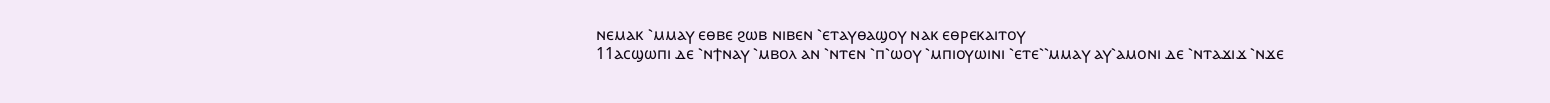ⲛⲉⲙⲁⲕ ⳿ⲙⲙⲁⲩ ⲉⲑⲃⲉ ϩⲱⲃ ⲛⲓⲃⲉⲛ ⳿ⲉⲧⲁⲩⲑⲁϣⲟⲩ ⲛⲁⲕ ⲉⲑⲣⲉⲕⲁⲓⲧⲟⲩ
11ⲁⲥϣⲱⲡⲓ ⲇⲉ ⳿ⲛϯⲛⲁⲩ ⳿ⲙⲃⲟⲗ ⲁⲛ ⳿ⲛⲧⲉⲛ ⳿ⲡ⳿ⲱⲟⲩ ⳿ⲙⲡⲓⲟⲩⲱⲓⲛⲓ ⳿ⲉⲧⲉ⳿⳿ⲙⲙⲁⲩ ⲁⲩ⳿ⲁⲙⲟⲛⲓ ⲇⲉ ⳿ⲛⲧⲁϫⲓϫ ⳿ⲛϫⲉ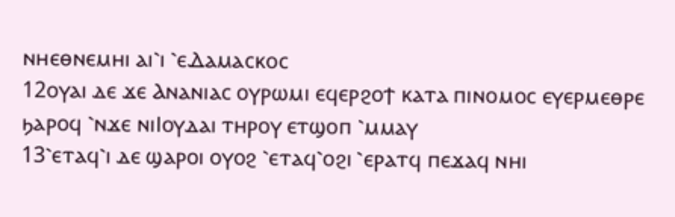ⲛⲏⲉⲑⲛⲉⲙⲏⲓ ⲁⲓ⳿ⲓ ⳿ⲉⲆⲁⲙⲁⲥⲕⲟⲥ
12ⲟⲩⲁⲓ ⲇⲉ ϫⲉ Ⲁⲛⲁⲛⲓⲁⲥ ⲟⲩⲣⲱⲙⲓ ⲉϥⲉⲣϩⲟϯ ⲕⲁⲧⲁ ⲡⲓⲛⲟⲙⲟⲥ ⲉⲩⲉⲣⲙⲉⲑⲣⲉ ϧⲁⲣⲟϥ ⳿ⲛϫⲉ ⲛⲓⲒⲟⲩⲇⲁⲓ ⲧⲏⲣⲟⲩ ⲉⲧϣⲟⲡ ⳿ⲙⲙⲁⲩ
13⳿ⲉⲧⲁϥ⳿ⲓ ⲇⲉ ϣⲁⲣⲟⲓ ⲟⲩⲟϩ ⳿ⲉⲧⲁϥ⳿ⲟϩⲓ ⳿ⲉⲣⲁⲧϥ ⲡⲉϫⲁϥ ⲛⲏⲓ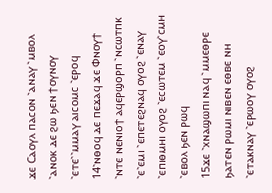ϫⲉ Ⲥⲁⲟⲩⲗ ⲡⲁⲥⲟⲛ ⳿ⲁⲛⲁⲩ ⳿ⲙⲃⲟⲗ ⳿ⲁⲛⲟⲕ ⲇⲉ ϩⲱ ϧⲉⲛ ϯⲟⲩⲛⲟⲩ ⳿ⲉⲧⲉ⳿⳿ⲙⲙⲁⲩ ⲁⲓⲥⲟⲙⲥ ⳿ⲉⲣⲟϥ
14⳿ⲛⲑⲟϥ ⲇⲉ ⲡⲉϫⲁϥ ϫⲉ Ⲫⲛⲟⲩϯ ⳿ⲛⲧⲉ ⲛⲉⲛⲓⲟϯ ⲁϥⲉⲣϣⲟⲣⲡ ⳿ⲛⲥⲱⲧⲡⲕ ⳿ⲉ⳿ⲉⲙⲓ ⳿ⲉⲡⲉⲧⲉϩⲛⲁϥ ⲟⲩⲟϩ ⳿ⲉⲛⲁⲩ ⳿ⲉⲡⲓⲑⲙⲏⲓ ⲟⲩⲟϩ ⳿ⲉⲥⲱⲧⲉⲙ ⳿ⲉⲟⲩ⳿ⲥⲙⲏ ⳿ⲉⲃⲟⲗ ϧⲉⲛ ⲣⲱϥ
15ϫⲉ ⳿ⲭⲛⲁϣⲱⲡⲓ ⲛⲁϥ ⳿ⲙⲙⲉⲑⲣⲉ ϧⲁⲧⲉⲛ ⲣⲱⲙⲓ ⲛⲓⲃⲉⲛ ⲉⲑⲃⲉ ⲛⲏ ⳿ⲉⲧⲁⲕⲛⲁⲩ ⳿ⲉⲣⲱⲟⲩ ⲟⲩⲟϩ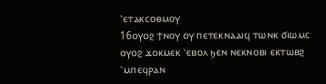⳿ⲉⲧⲁⲕⲥⲟⲑⲙⲟⲩ
16ⲟⲩⲟϩ ϯⲛⲟⲩ ⲟⲩ ⲡⲉⲧⲉⲕⲛⲁⲁⲓϥ ⲧⲱⲛⲕ ϭⲓⲱⲙⲥ ⲟⲩⲟϩ ϫⲟⲕⲙⲉⲕ ⳿ⲉⲃⲟⲗ ϧⲉⲛ ⲛⲉⲕⲛⲟⲃⲓ ⲉⲕⲧⲱⲃϩ ⳿ⲙⲡⲉϥⲣⲁⲛ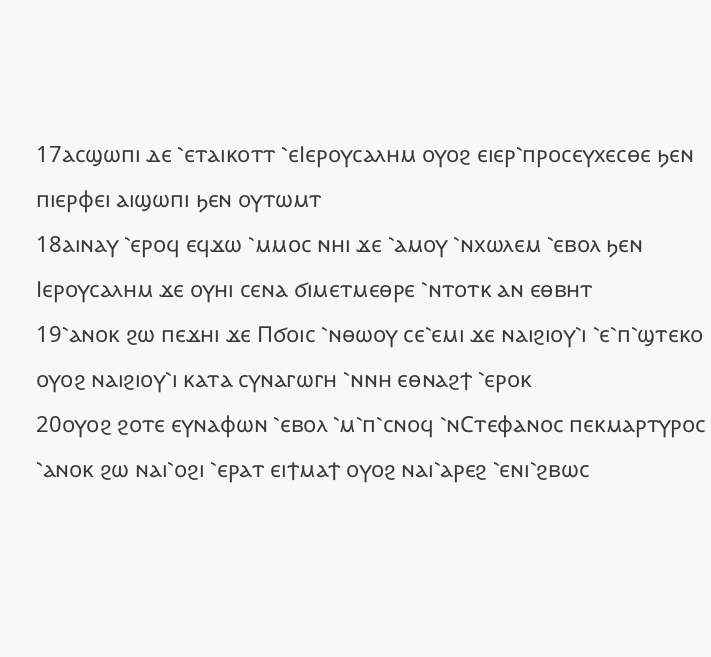17ⲁⲥϣⲱⲡⲓ ⲇⲉ ⳿ⲉⲧⲁⲓⲕⲟⲧⲧ ⳿ⲉⲒⲉⲣⲟⲩⲥⲁⲗⲏⲙ ⲟⲩⲟϩ ⲉⲓⲉⲣ⳿ⲡⲣⲟⲥⲉⲩⲭⲉⲥⲑⲉ ϧⲉⲛ ⲡⲓⲉⲣⲫⲉⲓ ⲁⲓϣⲱⲡⲓ ϧⲉⲛ ⲟⲩⲧⲱⲙⲧ
18ⲁⲓⲛⲁⲩ ⳿ⲉⲣⲟϥ ⲉϥϫⲱ ⳿ⲙⲙⲟⲥ ⲛⲏⲓ ϫⲉ ⳿ⲁⲙⲟⲩ ⳿ⲛⲭⲱⲗⲉⲙ ⳿ⲉⲃⲟⲗ ϧⲉⲛ Ⲓⲉⲣⲟⲩⲥⲁⲗⲏⲙ ϫⲉ ⲟⲩⲏⲓ ⲥⲉⲛⲁ ϭⲓⲙⲉⲧⲙⲉⲑⲣⲉ ⳿ⲛⲧⲟⲧⲕ ⲁⲛ ⲉⲑⲃⲏⲧ
19⳿ⲁⲛⲟⲕ ϩⲱ ⲡⲉϫⲏⲓ ϫⲉ Ⲡϭⲟⲓⲥ ⳿ⲛⲑⲱⲟⲩ ⲥⲉ⳿ⲉⲙⲓ ϫⲉ ⲛⲁⲓϩⲓⲟⲩ⳿ⲓ ⳿ⲉ⳿ⲡ⳿ϣⲧⲉⲕⲟ ⲟⲩⲟϩ ⲛⲁⲓϩⲓⲟⲩ⳿ⲓ ⲕⲁⲧⲁ ⲥⲩⲛⲁⲅⲱⲅⲏ ⳿ⲛⲛⲏ ⲉⲑⲛⲁϩϯ ⳿ⲉⲣⲟⲕ
20ⲟⲩⲟϩ ϩⲟⲧⲉ ⲉⲩⲛⲁⲫⲱⲛ ⳿ⲉⲃⲟⲗ ⳿ⲙ⳿ⲡ⳿ⲥⲛⲟϥ ⳿ⲛⲤⲧⲉⲫⲁⲛⲟⲥ ⲡⲉⲕⲙⲁⲣⲧⲩⲣⲟⲥ ⳿ⲁⲛⲟⲕ ϩⲱ ⲛⲁⲓ⳿ⲟϩⲓ ⳿ⲉⲣⲁⲧ ⲉⲓϯⲙⲁϯ ⲟⲩⲟϩ ⲛⲁⲓ⳿ⲁⲣⲉϩ ⳿ⲉⲛⲓ⳿ϩⲃⲱⲥ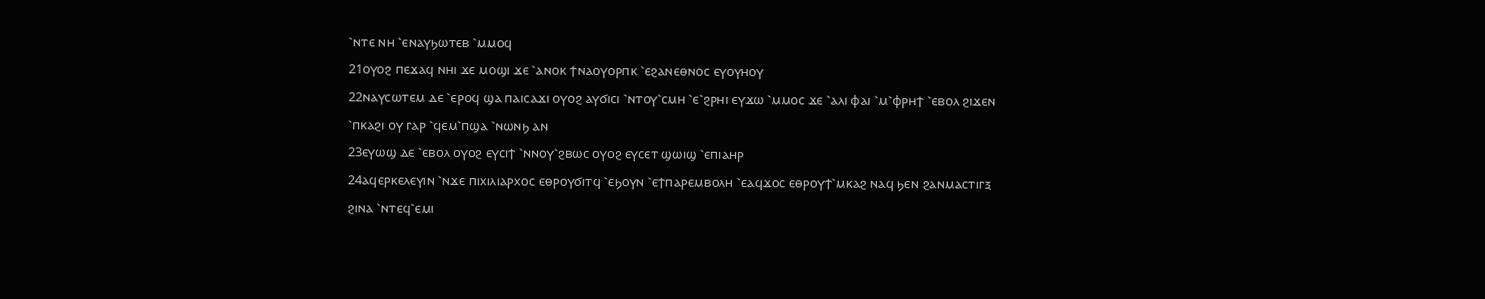⳿ⲛⲧⲉ ⲛⲏ ⳿ⲉⲛⲁⲩϧⲱⲧⲉⲃ ⳿ⲙⲙⲟϥ
21ⲟⲩⲟϩ ⲡⲉϫⲁϥ ⲛⲏⲓ ϫⲉ ⲙⲟϣⲓ ϫⲉ ⳿ⲁⲛⲟⲕ ϯⲛⲁⲟⲩⲟⲣⲡⲕ ⳿ⲉϩⲁⲛⲉⲑⲛⲟⲥ ⲉⲩⲟⲩⲏⲟⲩ
22ⲛⲁⲩⲥⲱⲧⲉⲙ ⲇⲉ ⳿ⲉⲣⲟϥ ϣⲁ ⲡⲁⲓⲥⲁϫⲓ ⲟⲩⲟϩ ⲁⲩϭⲓⲥⲓ ⳿ⲛⲧⲟⲩ⳿ⲥⲙⲏ ⳿ⲉ⳿ϩⲣⲏⲓ ⲉⲩϫⲱ ⳿ⲙⲙⲟⲥ ϫⲉ ⳿ⲁⲗⲓ ⲫⲁⲓ ⳿ⲙ⳿ⲫⲣⲏϯ ⳿ⲉⲃⲟⲗ ϩⲓϫⲉⲛ ⳿ⲡⲕⲁϩⲓ ⲟⲩ ⲅⲁⲣ ⳿ϥⲉⲙ⳿ⲡϣⲁ ⳿ⲛⲱⲛϧ ⲁⲛ
23ⲉⲩⲱϣ ⲇⲉ ⳿ⲉⲃⲟⲗ ⲟⲩⲟϩ ⲉⲩⲥⲓϯ ⳿ⲛⲛⲟⲩ⳿ϩⲃⲱⲥ ⲟⲩⲟϩ ⲉⲩⲥⲉⲧ ϣⲱⲓϣ ⳿ⲉⲡⲓⲁⲏⲣ
24ⲁϥⲉⲣⲕⲉⲗⲉⲩⲓⲛ ⳿ⲛϫⲉ ⲡⲓⲭⲓⲗⲓⲁⲣⲭⲟⲥ ⲉⲑⲣⲟⲩϭⲓⲧϥ ⳿ⲉϧⲟⲩⲛ ⳿ⲉϯⲡⲁⲣⲉⲙⲃⲟⲗⲏ ⳿ⲉⲁϥϫⲟⲥ ⲉⲑⲣⲟⲩϯ⳿ⲙⲕⲁϩ ⲛⲁϥ ϧⲉⲛ ϩⲁⲛⲙⲁⲥⲧⲓⲅⲝ ϩⲓⲛⲁ ⳿ⲛⲧⲉϥ⳿ⲉⲙⲓ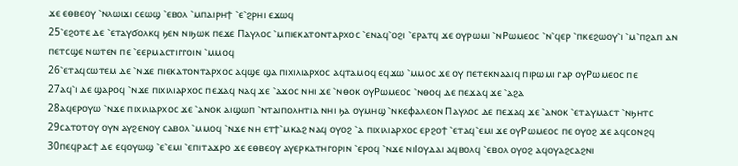ϫⲉ ⲉⲑⲃⲉⲟⲩ ⳿ⲛⲗⲱⲓϫⲓ ⲥⲉⲱϣ ⳿ⲉⲃⲟⲗ ⳿ⲙⲡⲁⲓⲣⲏϯ ⳿ⲉ⳿ϩⲣⲏⲓ ⲉϫⲱϥ
25⳿ⲉϩⲟⲧⲉ ⲇⲉ ⳿ⲉⲧⲁⲩϭⲟⲗⲕϥ ϧⲉⲛ ⲛⲓϧⲱⲕ ⲡⲉϫⲉ Ⲡⲁⲩⲗⲟⲥ ⳿ⲙⲡⲓⲉⲕⲁⲧⲟⲛⲧⲁⲣⲭⲟⲥ ⳿ⲉⲛⲁϥ⳿ⲟϩⲓ ⳿ⲉⲣⲁⲧϥ ϫⲉ ⲟⲩⲣⲱⲙⲓ ⳿ⲛⲢⲱⲙⲉⲟⲥ ⳿ⲛ⳿ϥⲉⲣ ⳿ⲡⲕⲉϩⲱⲟⲩ⳿ⲓ ⳿ⲙ⳿ⲡϩⲁⲡ ⲁⲛ ⲡⲉⲧⲥϣⲉ ⲛⲱⲧⲉⲛ ⲡⲉ ⳿ⲉⲉⲣⲙⲁⲥⲧⲓⲅⲅⲟⲓⲛ ⳿ⲙⲙⲟϥ
26⳿ⲉⲧⲁϥⲥⲱⲧⲉⲙ ⲇⲉ ⳿ⲛϫⲉ ⲡⲓⲉⲕⲁⲧⲟⲛⲧⲁⲣⲭⲟⲥ ⲁϥϣⲉ ϣⲁ ⲡⲓⲭⲓⲗⲓⲁⲣⲭⲟⲥ ⲁϥⲧⲁⲙⲟϥ ⲉϥϫⲱ ⳿ⲙⲙⲟⲥ ϫⲉ ⲟⲩ ⲡⲉⲧⲉⲕⲛⲁⲁⲓϥ ⲡⲓⲣⲱⲙⲓ ⲅⲁⲣ ⲟⲩⲢⲱⲙⲉⲟⲥ ⲡⲉ
27ⲁϥ⳿ⲓ ⲇⲉ ϣⲁⲣⲟϥ ⳿ⲛϫⲉ ⲡⲓⲭⲓⲗⲓⲁⲣⲭⲟⲥ ⲡⲉϫⲁϥ ⲛⲁϥ ϫⲉ ⳿ⲁϫⲟⲥ ⲛⲏⲓ ϫⲉ ⳿ⲛⲑⲟⲕ ⲟⲩⲢⲱⲙⲉⲟⲥ ⳿ⲛⲑⲟϥ ⲇⲉ ⲡⲉϫⲁϥ ϫⲉ ⳿ⲁϩⲁ
28ⲁϥⲉⲣⲟⲩⲱ ⳿ⲛϫⲉ ⲡⲓⲭⲓⲗⲓⲁⲣⲭⲟⲥ ϫⲉ ⳿ⲁⲛⲟⲕ ⲁⲓϣⲱⲡ ⳿ⲛⲧⲁⲓⲡⲟⲗⲏⲧⲓⲁ ⲛⲏⲓ ϧⲁ ⲟⲩⲙⲏϣ ⳿ⲛⲕⲉⲫⲁⲗⲉⲟⲛ Ⲡⲁⲩⲗⲟⲥ ⲇⲉ ⲡⲉϫⲁϥ ϫⲉ ⳿ⲁⲛⲟⲕ ⳿ⲉⲧⲁⲩⲙⲁⲥⲧ ⳿ⲛϧⲏⲧⲥ
29ⲥⲁⲧⲟⲧⲟⲩ ⲟⲩⲛ ⲁⲩϩⲉⲛⲟⲩ ⲥⲁⲃⲟⲗ ⳿ⲙⲙⲟϥ ⳿ⲛϫⲉ ⲛⲏ ⲉⲧϯ⳿ⲙⲕⲁϩ ⲛⲁϥ ⲟⲩⲟϩ ⳿ⲁ ⲡⲓⲭⲓⲗⲓⲁⲣⲭⲟⲥ ⲉⲣϩⲟϯ ⳿ⲉⲧⲁϥ⳿ⲉⲙⲓ ϫⲉ ⲟⲩⲢⲱⲙⲉⲟⲥ ⲡⲉ ⲟⲩⲟϩ ϫⲉ ⲁϥⲥⲟⲛϩϥ
30ⲡⲉϥⲣⲁⲥϯ ⲇⲉ ⲉϥⲟⲩⲱϣ ⳿ⲉ⳿ⲉⲙⲓ ⳿ⲉⲡⲓⲧⲁϫⲣⲟ ϫⲉ ⲉⲑⲃⲉⲟⲩ ⲁⲩⲉⲣⲕⲁⲧⲏⲅⲟⲣⲓⲛ ⳿ⲉⲣⲟϥ ⳿ⲛϫⲉ ⲛⲓⲒⲟⲩⲇⲁⲓ ⲁϥⲃⲟⲗϥ ⳿ⲉⲃⲟⲗ ⲟⲩⲟϩ ⲁϥⲟⲩⲁϩⲥⲁϩⲛⲓ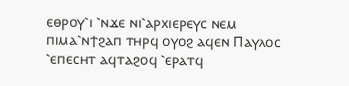ⲉⲑⲣⲟⲩ⳿ⲓ ⳿ⲛϫⲉ ⲛⲓ⳿ⲁⲣⲭⲓⲉⲣⲉⲩⲥ ⲛⲉⲙ ⲡⲓⲙⲁ⳿ⲛϯϩⲁⲡ ⲧⲏⲣϥ ⲟⲩⲟϩ ⲁϥⲉⲛ Ⲡⲁⲩⲗⲟⲥ ⳿ⲉⲡⲉⲥⲏⲧ ⲁϥⲧⲁϩⲟϥ ⳿ⲉⲣⲁⲧϥ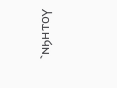⳿ⲛϧⲏⲧⲟⲩ